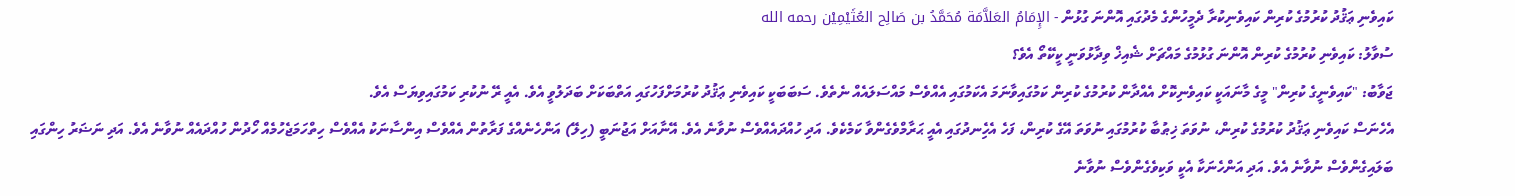ކައިވެނި ޢަޤުދު ކުރުމުގެ ކުރިން ކައިވެނިކުރާ ދެމީހުންގެ މެދުގައި އޮންނަ ގުޅުން - الإِمَامُ العَلاَّمَة مُحَمَّدُ بن صَالِح العُثَيْمِيْن رحمه الله
ސުވާލު: ކައިވެނި ކުރުމުގެ ކުރިން އޮންނަ ގުޅުމުގެ މައްޗަށް ޝެއިޚް ވިދާޅުވަނީ ކީކޭތޯ އެވެ؟
ޖަވާބު: "ކައިވެނީގެ ކުރިން" މީގެ މާނައަކީ ކައިވެނިކޮށް އެއްދާން ކުރުމުގެ ކުރިން ކަމުގައިވާނަމަ އެކަމުގައި އެއްވެސް މައްސަލައެއް ނެތެވެ. ސަބަބަކީ ކައިވެނި ޢަޤުދު ކުރުމަށްފަހުގައި އަތްބަކަށް ބަދަލުވީ އެވެ. އެއީ ރޭ ނުކުރި ކަމުގައިވިޔަސް އެވެ.
އެހެނަސް ކައިވެނި ޢަޤުދު ކުރުމުގެ ކުރިން، ނުވަތަ ޚިޠުބާ ކުރުމުގައި ނުވަތަ އޭގެ ކުރިން، ފަހެ އެހެިނދުގައި އެއީ ޙަރާމްވެގެންވާ ކަމެކެވެ. އަދި ހުއްދައެއްވެސް ނުވާނެ އެވެ. އޭނާއަށް އަޖުނަބީ (ހިލޭ) އަންހެނެއްގެ ފަރާތުން އެއްވެސް އިންސާނަކު އެއްވެސް ހިތްހަމަޖެހުމެއް ހޯދުން ހުއްދައެއް ނުވާނެ އެވެ. އަދި ނަޟަރު ހިންގައި ބަލައިގެންވެސް ނުވާނެ އެވެ. އަދި އަންހެނަކާ އެކީ ވަކިވެގެންވެސް ނުވާނެ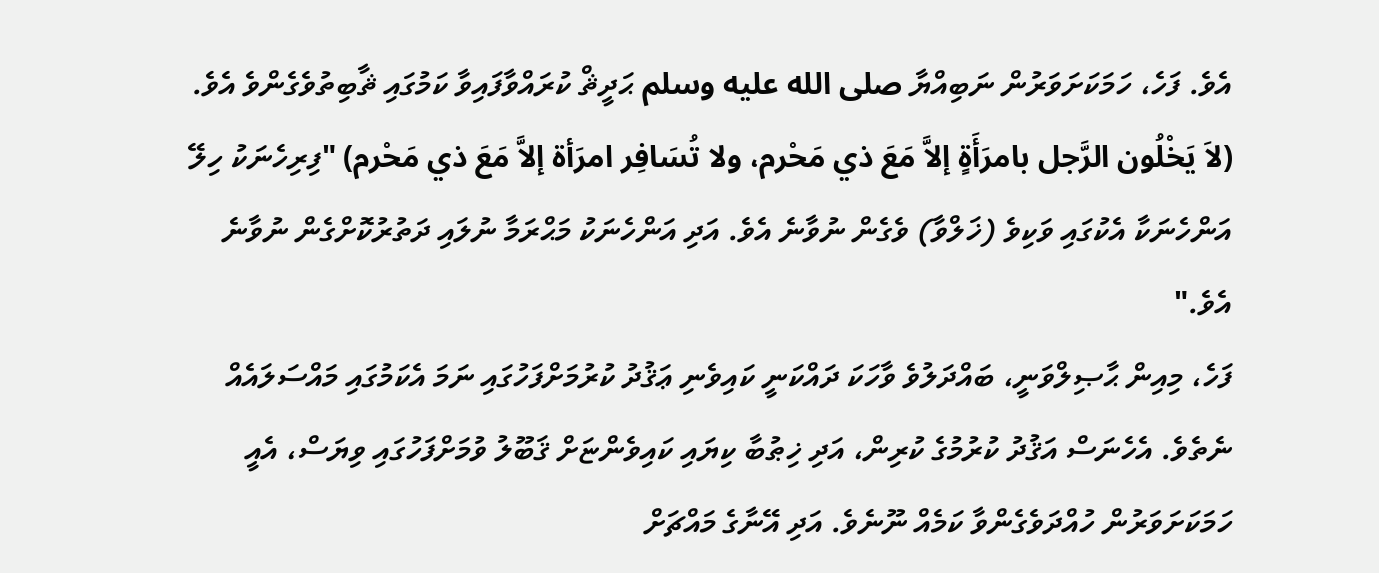އެވެ. ފަހެ، ހަމަކަށަވަރުން ނަބިއްޔާ صلى الله عليه وسلم ޙަދީޘް ކުރައްވާފައިވާ ކަމުގައި ޘާބިތުވެގެންވެ އެވެ. (لاَ يَخْلُون الرَّجل بامرَأَةٍ إلاَّ مَعَ ذي مَحْرم، ولا تُسَافِر امرَأة إلاَّ مَعَ ذي مَحْرم) "ފިރިހެނަކު ހިލޭ އަންހެނަކާ އެކުގައި ވަކިވެ (ޚަލްވާ) ވެގެން ނުވާނެ އެވެ. އަދި އަންހެނަކު މަޙްރަމާ ނުލައި ދަތުރުކޮށްގެން ނުވާނެ އެވެ."
ފަހެ، މިއިން ޙާޞިލްވަނީ، ބައްދަލުވެ ވާހަކަ ދައްކަނީ ކައިވެނި ޢަޤުދު ކުރުމަށްފަހުގައި ނަމަ އެކަމުގައި މައްސަލައެއް ނެތެވެ. އެހެނަސް އަޤުދު ކުރުމުގެ ކުރިން، އަދި ޚިޠުބާ ކިޔައި ކައިވެންޏަށް ޤަބޫލު ވުމަށްފަހުގައި ވިޔަސް، އެއީ ހަމަކަށަވަރުން ހުއްދަވެގެންވާ ކަމެއް ނޫނެވެ. އަދި އޭނާގެ މައްޗަށް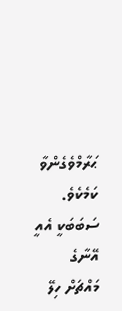ޙަރާމްވެގެންވާ ކަމެކެވެ. ސަބަބަކީ އެއީ އޭނާގެ މައްޗަށް ހިލޭ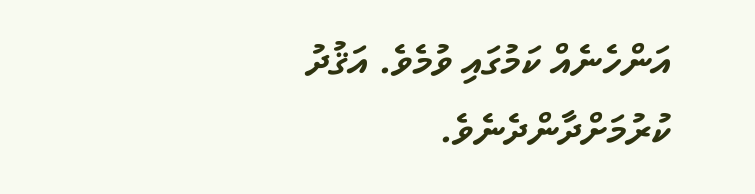އަންހެނެއް ކަމުގައި ވުމެވެ. އަޤުދު ކުރުމަށްދާންދެނެވެ.